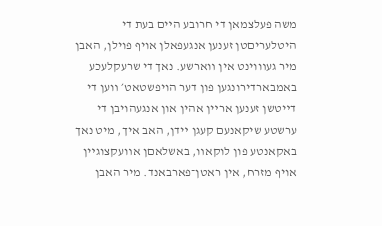משה פעלצמאן די חרובע הײם בעת די היטלעריםטן זענען אנגעפאלן אויף פוילן, האבן מיר געװוינט אין װארשע. נאך די שרעקלעכע באמבארדירונגען פון דער הויפשטאט׳ װען די דײטשן זענען ארײן אהין און אנגעהויבן די ערשטע שיקאנעם קעגן ײדן, האב איך, מיט נאך באקאנטע פון לוקאװ, באשלאםן אװעקצוגײן אויף מזרח, אין ראטן־פארבאנד. מיר האבן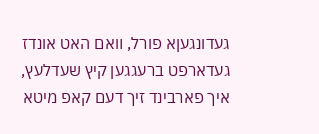געדונגעןא פורל, װאם האט אונדז געדארפט ברעגגען קיץ שעדלעץ, איך פארבינד זיך דעם קאפ מיטא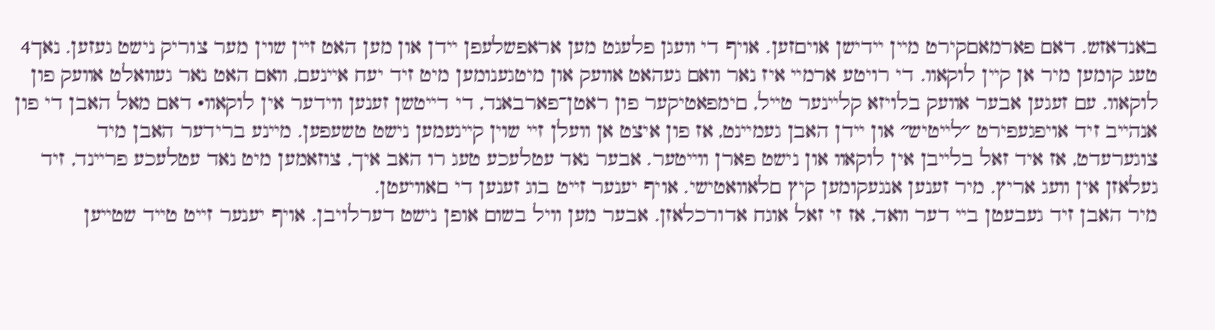באנדאזש. דאם פארמאםקירט מײן ײדישן אויםזען. אויף די װעגן פלעגט מען אראפשלעפן ײדן און מען האט זײן שוין מער צוריק נישט געזען. נאך4 טעג קומען מיר אן קײן לוקאװ. די רויטע ארמײ איז נאר װאם געהאט אװעק און מיטגענומען מיט זיד יעח אײנעם, װאם האט נאר געװאלט אװעק פון לוקאװ. עם זעגען אבער אװעק בלויזא קלײנער טײל, םימפאטיקער פון ראטן־פארבאנד, די דײטשן זענען װידער אין לוקאװ• דאם מאל האבן די פון אנהײב זיד אויפגעפירט ״לײטיש״ און ײדן האבן געמײנט, אז פון איצט אן װעלן זײ שוין קײנעמען נישט טשעפען. מײנע ברידער האבן מיד צוגערעדט, אז איד זאל בלײבן אין לוקאװ און נישט פארן װײטער. אבער נאד עטלעכע טעג רו האב איך, צוזאמען מיט נאד עטלעכע פרײנד, זיד געלאזן אין װעג אריץ. מיר זענען אנגעקומען קיץ םלאװאטישי. אויף יענער זײט בוג זענען די םאװיעטן.
מיר האבן זיד געבעטן בײ דער װאד, אז זי זאל אוגח אדורכלאזן. אבער מען װיל בשום אופן נישט דערלויבן. אויף יענער זײט טײד שטײען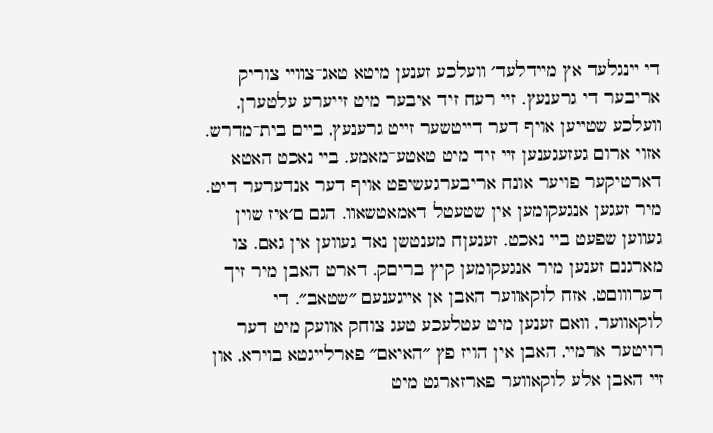די ײנגלעד אץ מײדלעד׳ װעלכע זענען מיטא טאג־צװײ צוריק אריבער די גרענעץ. זײ רעח זיד איבער מיט זייערע עלטערן, װעלכע שטײען אויף דער דײטשער זײט גרענעץ, בײם בית־מדרש. אזוי ארום געזעגענען זײ זיד מיט טאטע־מאמע. בײ נאכט האטא דארטיקער פויער אונח אריבערגעשיפט אויף דער אנדערער דיט. מיר זעגען אנגעקומען אין שטעטל דאמאטשאװ. הגם ם׳איז שוין געװען שפעט בײ נאכט. זענעןח מענטשן נאד געװען אין גאם. צו מארגנם זענען מיר אנגעקומען קיץ בריםק. דארט האבן מיר זיך דערװוםט, אזח לוקאװער האבן אן אײגענעם ״שטאב״. די לוקאװער, װאם זענען מיט עטלעכע טעג צוחק אװעק מיט דער רויטער ארמײ, האבן אין הויז פץ ״האיאם״ פארלײגטא בױרא, און זײ האבן אלע לוקאװער פארזארגט מיט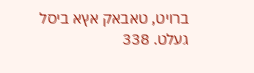ברױט, טאבאק אץא ביסל געלט. 338